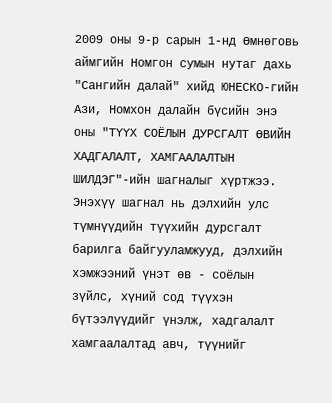2009 оны 9-р сарын 1-нд Өмнөговь аймгийн Номгон сумын нутаг дахь "Сангийн далай" хийд ЮНЕСКО-гийн Ази, Номхон далайн бүсийн энэ оны "ТҮҮХ СОЁЛЫН ДУРСГАЛТ ӨВИЙН ХАДГАЛАЛТ, ХАМГААЛАЛТЫН ШИЛДЭГ"-ийн шагналыг хүртжээ. Энэхүү шагнал нь дэлхийн улс түмнүүдийн түүхийн дурсгалт барилга байгууламжууд, дэлхийн хэмжээний үнэт өв - соёлын зүйлс, хүний сод түүхэн бүтээлүүдийг үнэлж, хадгалалт хамгаалалтад авч, түүнийг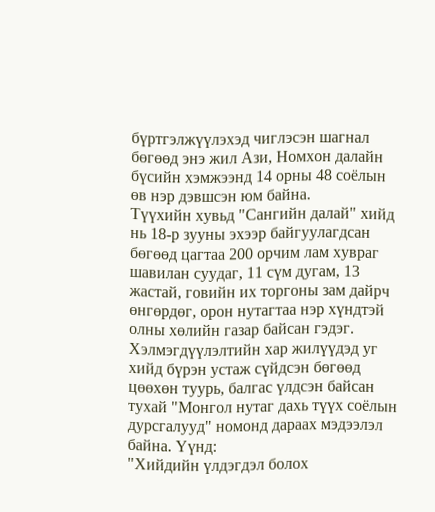бүртгэлжүүлэхэд чиглэсэн шагнал бөгөөд энэ жил Ази, Номхон далайн бүсийн хэмжээнд 14 орны 48 соёлын өв нэр дэвшсэн юм байна.
Түүхийн хувьд "Сангийн далай" хийд нь 18-р зууны эхээр байгуулагдсан бөгөөд цагтаа 200 орчим лам хувраг шавилан суудаг, 11 сүм дугам, 13 жастай, говийн их торгоны зам дайрч өнгөрдөг, орон нутагтаа нэр хүндтэй олны хөлийн газар байсан гэдэг.
Хэлмэгдүүлэлтийн хар жилүүдэд уг хийд бүрэн устаж сүйдсэн бөгөөд цөөхөн туурь, балгас үлдсэн байсан тухай "Монгол нутаг дахь түүх соёлын дурсгалууд" номонд дараах мэдээлэл байна. Үүнд:
"Хийдийн үлдэгдэл болох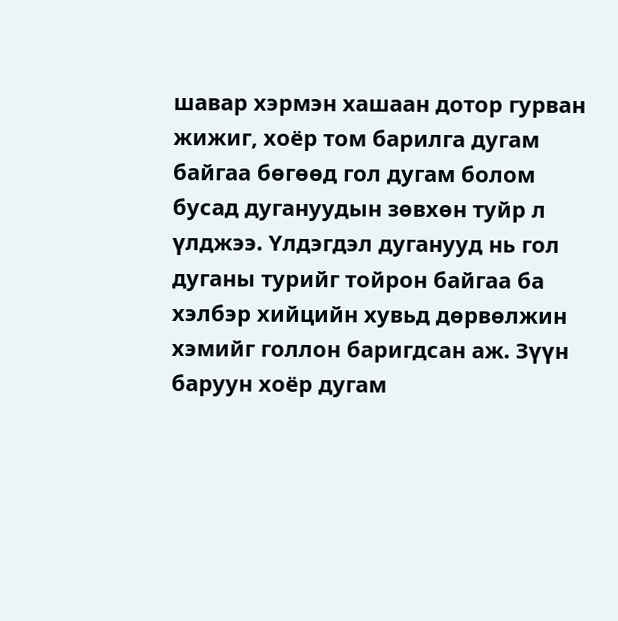шавар хэрмэн хашаан дотор гурван жижиг, хоёр том барилга дугам байгаа бөгөөд гол дугам болом бусад дугануудын зөвхөн туйр л үлджээ. Үлдэгдэл дуганууд нь гол дуганы турийг тойрон байгаа ба хэлбэр хийцийн хувьд дөрвөлжин хэмийг голлон баригдсан аж. Зүүн баруун хоёр дугам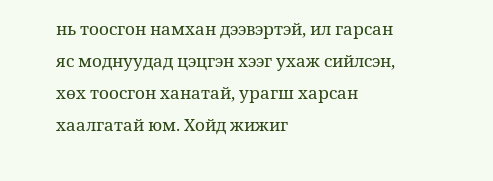нь тоосгон намхан дээвэртэй, ил гарсан яс моднуудад цэцгэн хээг ухаж сийлсэн, хөх тоосгон ханатай, урагш харсан хаалгатай юм. Хойд жижиг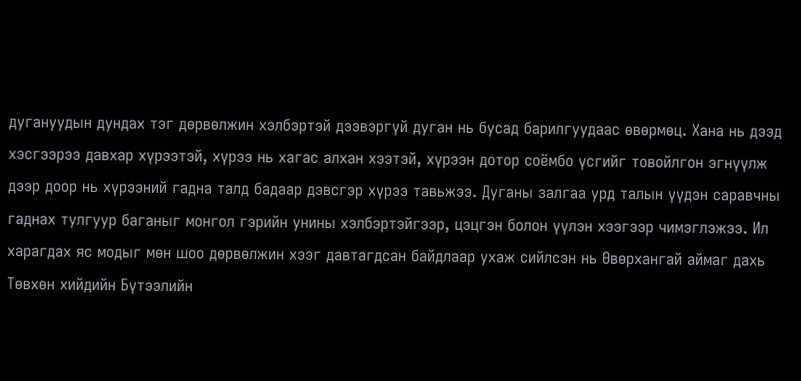дугануудын дундах тэг дөрвөлжин хэлбэртэй дээвэргүй дуган нь бусад барилгуудаас өвөрмөц. Хана нь дээд хэсгээрээ давхар хүрээтэй, хүрээ нь хагас алхан хээтэй, хүрээн дотор соёмбо үсгийг товойлгон эгнүүлж дээр доор нь хүрээний гадна талд бадаар дэвсгэр хүрээ тавьжээ. Дуганы залгаа урд талын үүдэн саравчны гаднах тулгуур баганыг монгол гэрийн унины хэлбэртэйгээр, цэцгэн болон үүлэн хээгээр чимэглэжээ. Ил харагдах яс модыг мөн шоо дөрвөлжин хээг давтагдсан байдлаар ухаж сийлсэн нь Өвөрхангай аймаг дахь Төвхөн хийдийн Бүтээлийн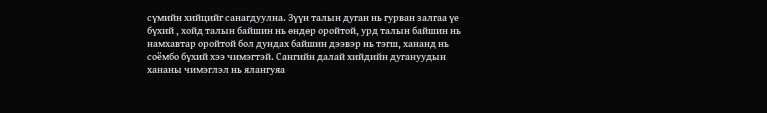сүмийн хийцийг санагдуулна. Зүүн талын дуган нь гурван залгаа үе бүхий , хойд талын байшин нь өндөр оройтой, урд талын байшин нь намхавтар оройтой бол дундах байшин дээвэр нь тэгш, хананд нь соёмбо бүхий хээ чимэгтэй. Сангийн далай хийдийн дугануудын хананы чимэглэл нь ялангуяа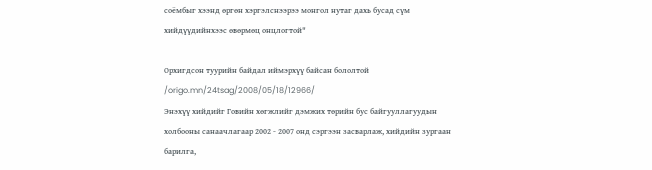соёмбыг хээнд өргөн хэргэлснээрээ монгол нутаг дахь бусад сүм хийдүүдийнхээс өвөрмөц онцлогтой"

Орхигдсон туурийн байдал иймэрхүү байсан бололтой /origo.mn/24tsag/2008/05/18/12966/
Энэхүү хийдийг Говийн хөгжлийг дэмжих төрийн бус байгууллагуудын холбооны санаачлагаар 2002 - 2007 онд сэргээн засварлаж, хийдийн зургаан барилга,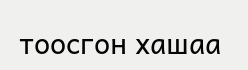тоосгон хашаа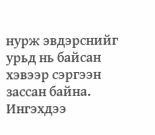нурж эвдэрснийг урьд нь байсан хэвээр сэргээн зассан байна. Ингэхдээ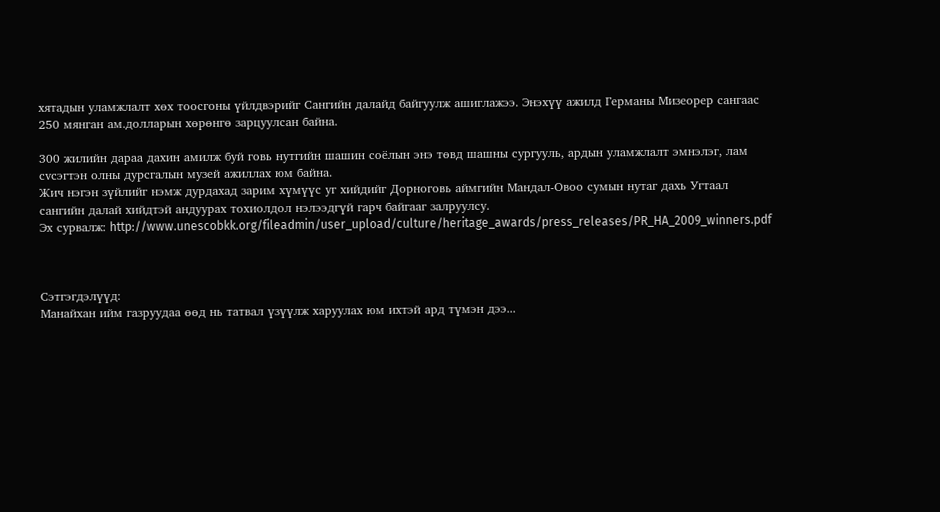хятадын уламжлалт хөх тоосгоны үйлдвэрийг Сангийн далайд байгуулж ашиглажээ. Энэхүү ажилд Германы Мизеорер сангаас 250 мянган ам.долларын хөрөнгө зарцуулсан байна.

300 жилийн дараа дахин амилж буй говь нутгийн шашин соёлын энэ төвд шашны сургууль, ардын уламжлалт эмнэлэг, лам сvсэгтэн олны дурсгалын музей ажиллах юм байна.
Жич нэгэн зүйлийг нэмж дурдахад зарим хүмүүс уг хийдийг Дорноговь аймгийн Мандал-Овоо сумын нутаг дахь Угтаал сангийн далай хийдтэй андуурах тохиолдол нэлээдгүй гарч байгааг залруулсу.
Эх сурвалж: http://www.unescobkk.org/fileadmin/user_upload/culture/heritage_awards/press_releases/PR_HA_2009_winners.pdf



Сэтгэгдэлүүд:
Манайхан ийм газруудаа өөд нь татвал үзүүлж харуулах юм ихтэй ард түмэн дээ...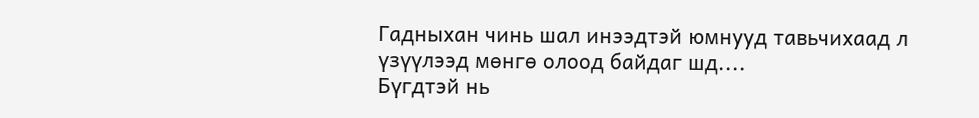Гадныхан чинь шал инээдтэй юмнууд тавьчихаад л үзүүлээд мөнгө олоод байдаг шд....
Бүгдтэй нь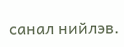санал нийлэв.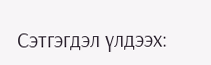Сэтгэгдэл үлдээх: